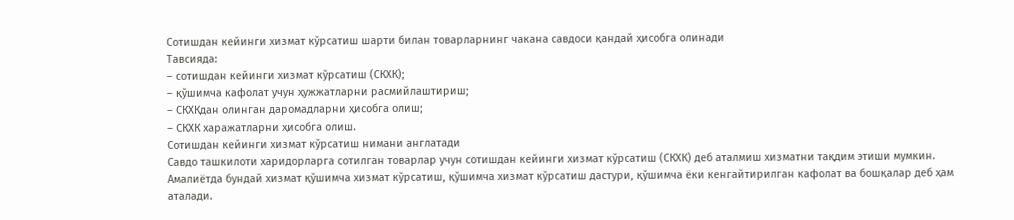Сотишдан кейинги хизмат кўрсатиш шарти билан товарларнинг чакана савдоси қандай ҳисобга олинади
Тавсияда:
– сотишдан кейинги хизмат кўрсатиш (СКХК);
– қўшимча кафолат учун ҳужжатларни расмийлаштириш;
– СКХКдан олинган даромадларни ҳисобга олиш;
– СКХК харажатларни ҳисобга олиш.
Сотишдан кейинги хизмат кўрсатиш нимани англатади
Савдо ташкилоти харидорларга сотилган товарлар учун сотишдан кейинги хизмат кўрсатиш (СКХК) деб аталмиш хизматни тақдим этиши мумкин. Aмалиётда бундай хизмат қўшимча хизмат кўрсатиш, қўшимча хизмат кўрсатиш дастури, қўшимча ёки кенгайтирилган кафолат ва бошқалар деб ҳам аталади.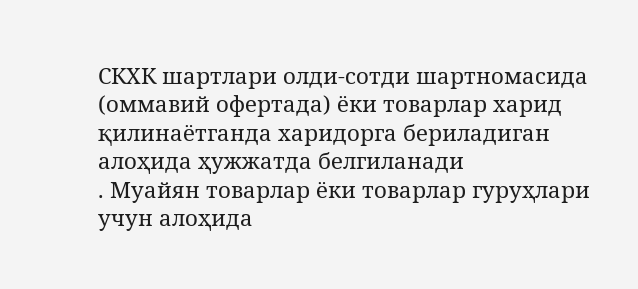СКХК шартлари олди-сотди шартномасида (оммавий офертада) ёки товарлар харид қилинаётганда харидорга бериладиган алоҳида ҳужжатда белгиланади
. Муайян товарлар ёки товарлар гуруҳлари учун алоҳида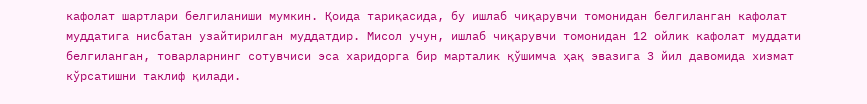кафолат шартлари белгиланиши мумкин. Қоида тариқасида, бу ишлаб чиқарувчи томонидан белгиланган кафолат муддатига нисбатан узайтирилган муддатдир. Мисол учун, ишлаб чиқарувчи томонидан 12 ойлик кафолат муддати белгиланган, товарларнинг сотувчиси эса харидорга бир марталик қўшимча ҳақ эвазига 3 йил давомида хизмат кўрсатишни таклиф қилади.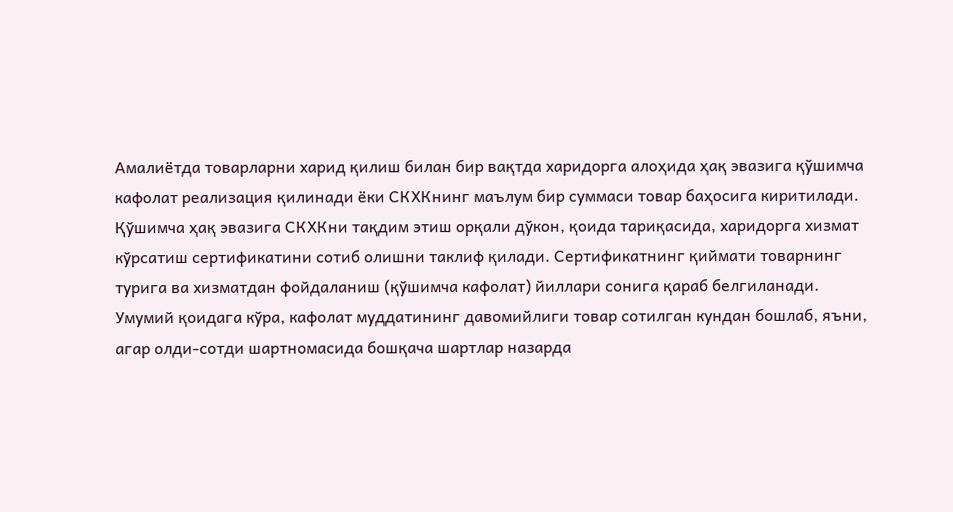Aмалиётда товарларни харид қилиш билан бир вақтда харидорга алоҳида ҳақ эвазига қўшимча кафолат реализация қилинади ёки СКХКнинг маълум бир суммаси товар баҳосига киритилади. Қўшимча ҳақ эвазига СКХКни тақдим этиш орқали дўкон, қоида тариқасида, харидорга хизмат кўрсатиш сертификатини сотиб олишни таклиф қилади. Сертификатнинг қиймати товарнинг турига ва хизматдан фойдаланиш (қўшимча кафолат) йиллари сонига қараб белгиланади.
Умумий қоидага кўра, кафолат муддатининг давомийлиги товар сотилган кундан бошлаб, яъни, агар олди-сотди шартномасида бошқача шартлар назарда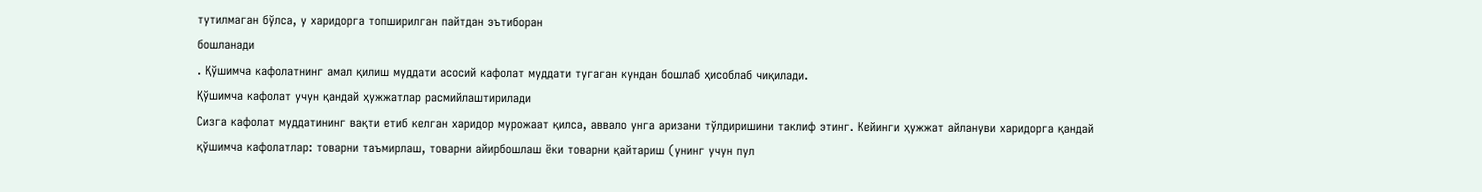тутилмаган бўлса, у харидорга топширилган пайтдан эътиборан
бошланади
. Қўшимча кафолатнинг амал қилиш муддати асосий кафолат муддати тугаган кундан бошлаб ҳисоблаб чиқилади.
Қўшимча кафолат учун қандай ҳужжатлар расмийлаштирилади
Сизга кафолат муддатининг вақти етиб келган харидор мурожаат қилса, аввало унга аризани тўлдиришини таклиф этинг. Кейинги ҳужжат айлануви харидорга қандай қўшимча кафолатлар: товарни таъмирлаш, товарни айирбошлаш ёки товарни қайтариш (унинг учун пул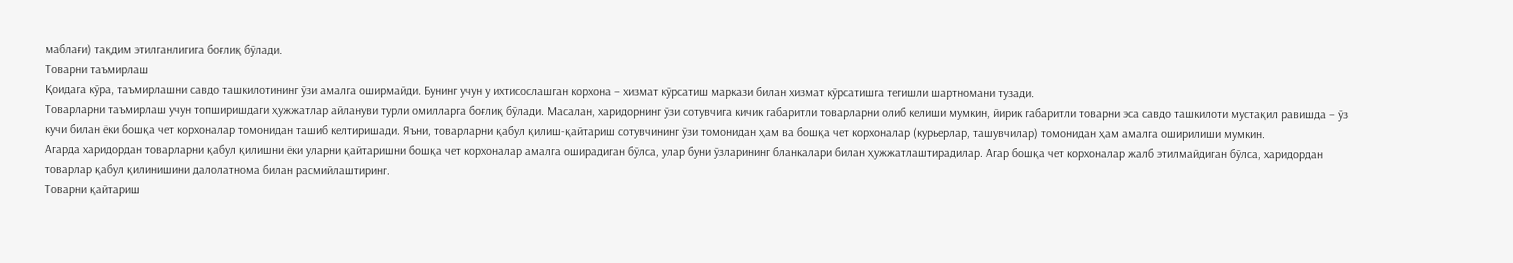маблағи) тақдим этилганлигига боғлиқ бўлади.
Товарни таъмирлаш
Қоидага кўра, таъмирлашни савдо ташкилотининг ўзи амалга оширмайди. Бунинг учун у ихтисослашган корхона – хизмат кўрсатиш маркази билан хизмат кўрсатишга тегишли шартномани тузади.
Товарларни таъмирлаш учун топширишдаги ҳужжатлар айлануви турли омилларга боғлиқ бўлади. Масалан, харидорнинг ўзи сотувчига кичик габаритли товарларни олиб келиши мумкин, йирик габаритли товарни эса савдо ташкилоти мустақил равишда – ўз кучи билан ёки бошқа чет корхоналар томонидан ташиб келтиришади. Яъни, товарларни қабул қилиш-қайтариш сотувчининг ўзи томонидан ҳам ва бошқа чет корхоналар (курьерлар, ташувчилар) томонидан ҳам амалга оширилиши мумкин.
Aгарда харидордан товарларни қабул қилишни ёки уларни қайтаришни бошқа чет корхоналар амалга оширадиган бўлса, улар буни ўзларининг бланкалари билан ҳужжатлаштирадилар. Aгар бошқа чет корхоналар жалб этилмайдиган бўлса, харидордан товарлар қабул қилинишини далолатнома билан расмийлаштиринг.
Товарни қайтариш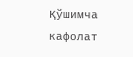Қўшимча кафолат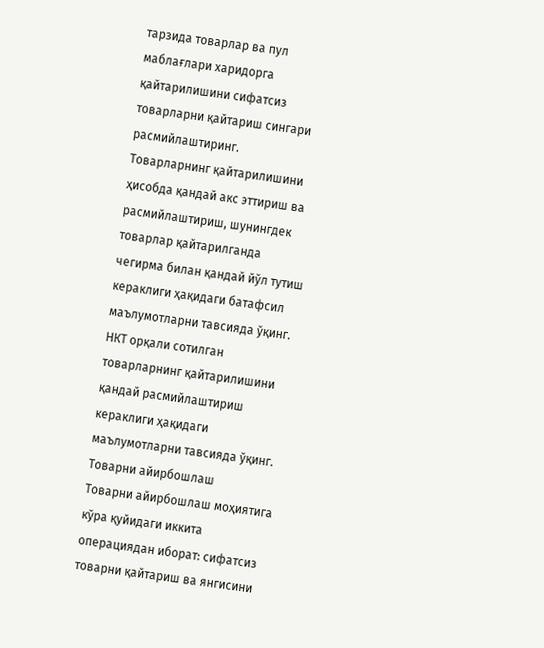тарзида товарлар ва пул маблағлари харидорга қайтарилишини сифатсиз товарларни қайтариш сингари расмийлаштиринг.
Товарларнинг қайтарилишини ҳисобда қандай акс эттириш ва расмийлаштириш, шунингдек товарлар қайтарилганда чегирма билан қандай йўл тутиш кераклиги ҳақидаги батафсил маълумотларни тавсияда ўқинг.
НКТ орқали сотилган товарларнинг қайтарилишини қандай расмийлаштириш кераклиги ҳақидаги маълумотларни тавсияда ўқинг.
Товарни айирбошлаш
Товарни айирбошлаш моҳиятига кўра қуйидаги иккита операциядан иборат: сифатсиз товарни қайтариш ва янгисини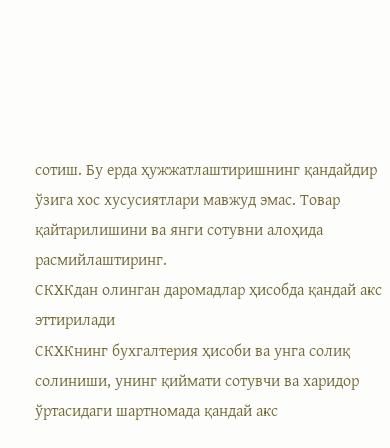сотиш. Бу ерда ҳужжатлаштиришнинг қандайдир ўзига хос хусусиятлари мавжуд эмас. Товар қайтарилишини ва янги сотувни алоҳида расмийлаштиринг.
СКХКдан олинган даромадлар ҳисобда қандай акс эттирилади
СКХКнинг бухгалтерия ҳисоби ва унга солиқ солиниши, унинг қиймати сотувчи ва харидор ўртасидаги шартномада қандай акс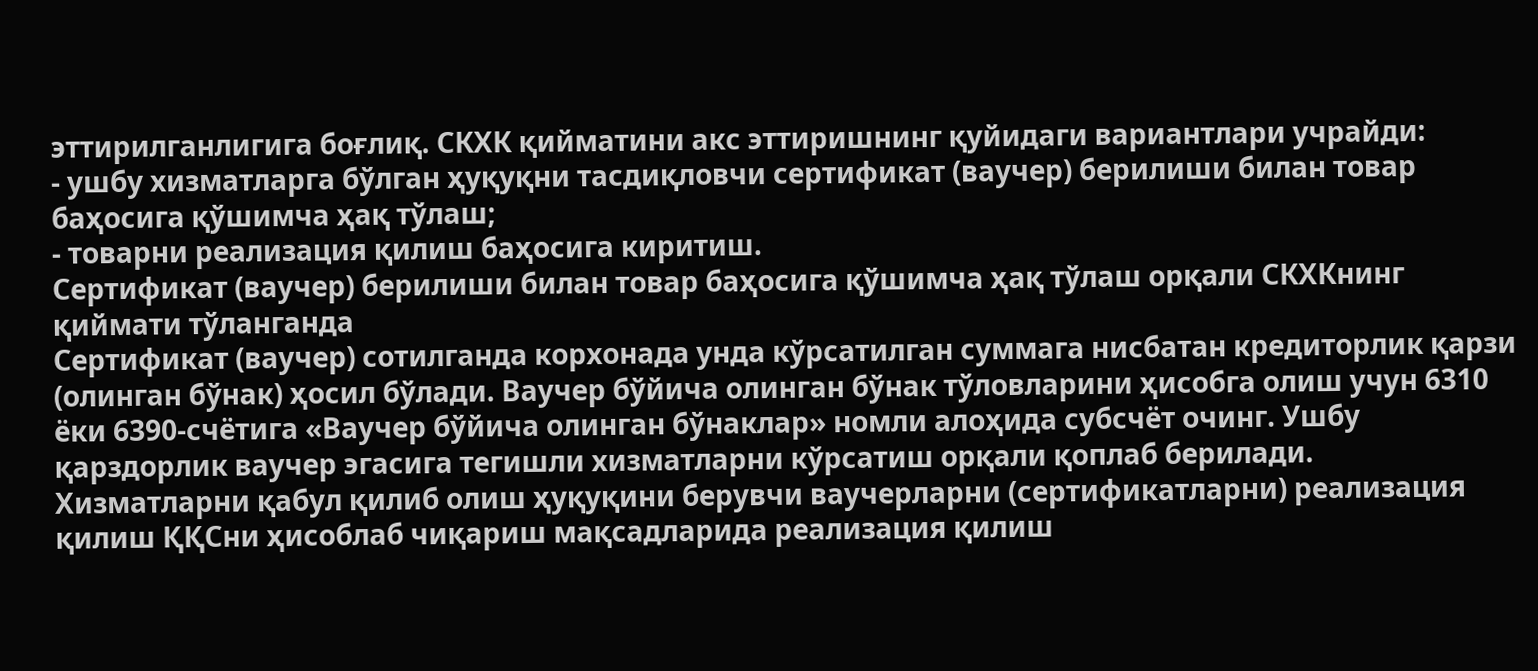эттирилганлигига боғлиқ. СКХК қийматини акс эттиришнинг қуйидаги вариантлари учрайди:
- ушбу хизматларга бўлган ҳуқуқни тасдиқловчи сертификат (ваучер) берилиши билан товар баҳосига қўшимча ҳақ тўлаш;
- товарни реализация қилиш баҳосига киритиш.
Сертификат (ваучер) берилиши билан товар баҳосига қўшимча ҳақ тўлаш орқали СКХКнинг қиймати тўланганда
Сертификат (ваучер) сотилганда корхонада унда кўрсатилган суммага нисбатан кредиторлик қарзи (олинган бўнак) ҳосил бўлади. Ваучер бўйича олинган бўнак тўловларини ҳисобга олиш учун 6310 ёки 6390-счётига «Ваучер бўйича олинган бўнаклар» номли алоҳида субсчёт очинг. Ушбу қарздорлик ваучер эгасига тегишли хизматларни кўрсатиш орқали қоплаб берилади.
Хизматларни қабул қилиб олиш ҳуқуқини берувчи ваучерларни (сертификатларни) реализация қилиш ҚҚСни ҳисоблаб чиқариш мақсадларида реализация қилиш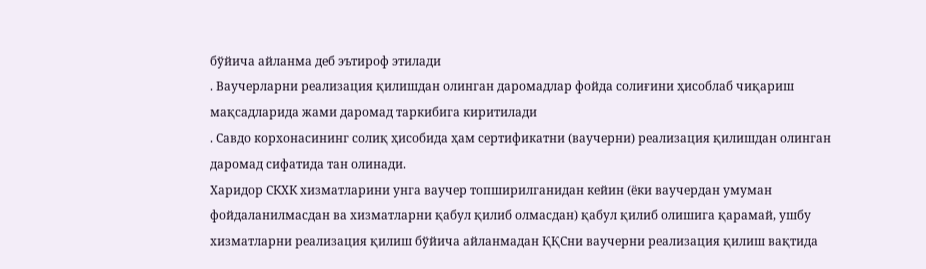бўйича айланма деб эътироф этилади
. Ваучерларни реализация қилишдан олинган даромадлар фойда солиғини ҳисоблаб чиқариш мақсадларида жами даромад таркибига киритилади
. Савдо корхонасининг солиқ ҳисобида ҳам сертификатни (ваучерни) реализация қилишдан олинган даромад сифатида тан олинади.
Харидор СКХК хизматларини унга ваучер топширилганидан кейин (ёки ваучердан умуман фойдаланилмасдан ва хизматларни қабул қилиб олмасдан) қабул қилиб олишига қарамай, ушбу хизматларни реализация қилиш бўйича айланмадан ҚҚСни ваучерни реализация қилиш вақтида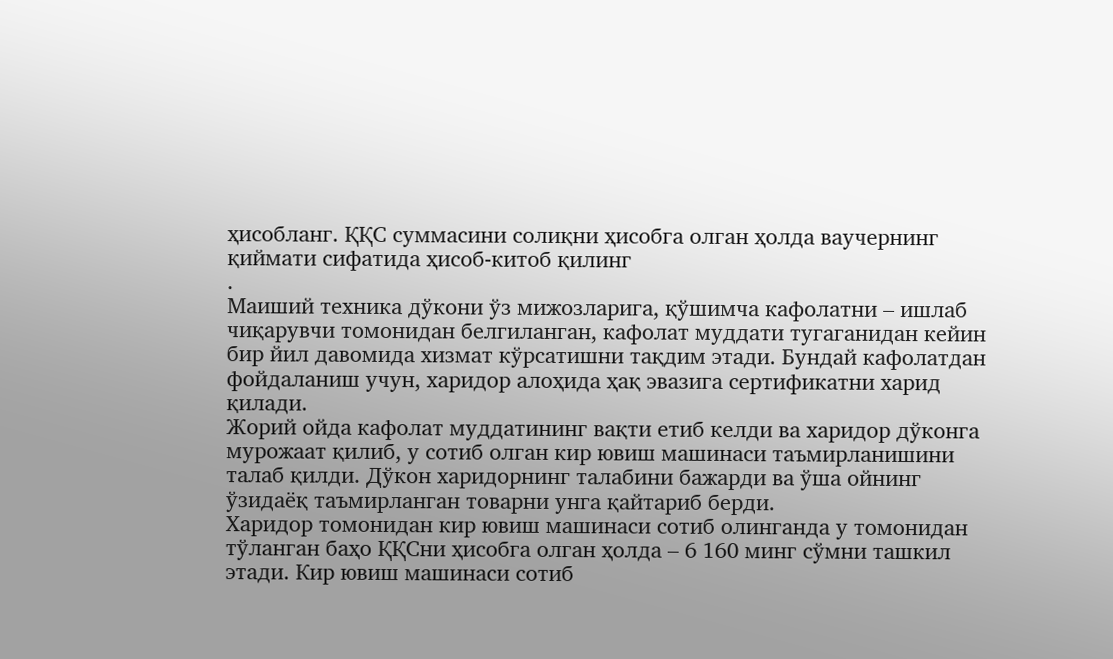ҳисобланг. ҚҚС суммасини солиқни ҳисобга олган ҳолда ваучернинг қиймати сифатида ҳисоб-китоб қилинг
.
Маиший техника дўкони ўз мижозларига, қўшимча кафолатни – ишлаб чиқарувчи томонидан белгиланган, кафолат муддати тугаганидан кейин бир йил давомида хизмат кўрсатишни тақдим этади. Бундай кафолатдан фойдаланиш учун, харидор алоҳида ҳақ эвазига сертификатни харид қилади.
Жорий ойда кафолат муддатининг вақти етиб келди ва харидор дўконга мурожаат қилиб, у сотиб олган кир ювиш машинаси таъмирланишини талаб қилди. Дўкон харидорнинг талабини бажарди ва ўша ойнинг ўзидаёқ таъмирланган товарни унга қайтариб берди.
Харидор томонидан кир ювиш машинаси сотиб олинганда у томонидан тўланган баҳо ҚҚСни ҳисобга олган ҳолда – 6 160 минг сўмни ташкил этади. Кир ювиш машинаси сотиб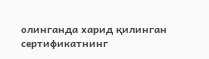олинганда харид қилинган сертификатнинг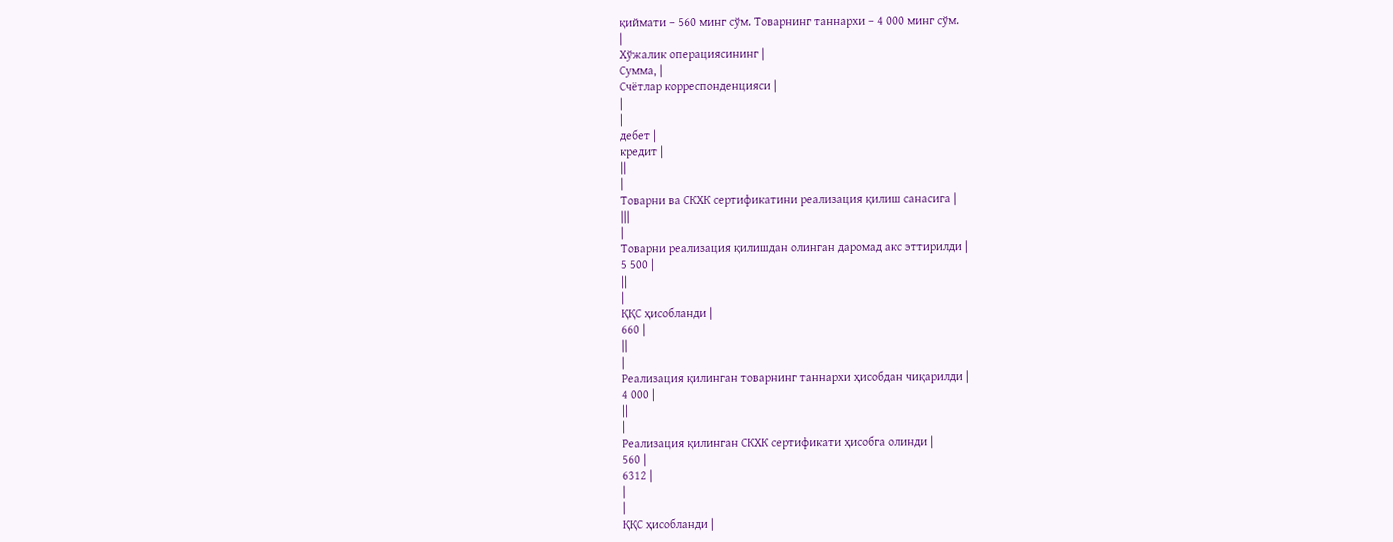қиймати – 560 минг сўм. Товарнинг таннархи – 4 000 минг сўм.
|
Хўжалик операциясининг |
Сумма, |
Счётлар корреспонденцияси |
|
|
дебет |
кредит |
||
|
Товарни ва СКХК сертификатини реализация қилиш санасига |
|||
|
Товарни реализация қилишдан олинган даромад акс эттирилди |
5 500 |
||
|
ҚҚС ҳисобланди |
660 |
||
|
Реализация қилинган товарнинг таннархи ҳисобдан чиқарилди |
4 000 |
||
|
Реализация қилинган СКХК сертификати ҳисобга олинди |
560 |
6312 |
|
|
ҚҚС ҳисобланди |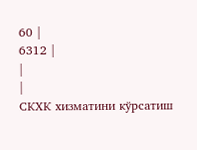60 |
6312 |
|
|
СКХК хизматини кўрсатиш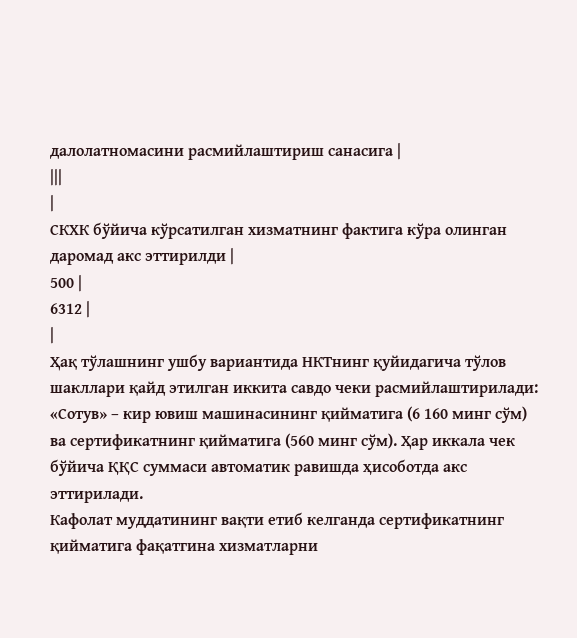далолатномасини расмийлаштириш санасига |
|||
|
СКХК бўйича кўрсатилган хизматнинг фактига кўра олинган даромад акс эттирилди |
500 |
6312 |
|
Ҳақ тўлашнинг ушбу вариантида НКТнинг қуйидагича тўлов шакллари қайд этилган иккита савдо чеки расмийлаштирилади: «Сотув» – кир ювиш машинасининг қийматига (6 160 минг сўм) ва сертификатнинг қийматига (560 минг сўм). Ҳар иккала чек бўйича ҚҚС суммаси автоматик равишда ҳисоботда акс эттирилади.
Кафолат муддатининг вақти етиб келганда сертификатнинг қийматига фақатгина хизматларни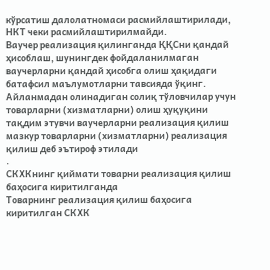кўрсатиш далолатномаси расмийлаштирилади, НКТ чеки расмийлаштирилмайди.
Ваучер реализация қилинганда ҚҚСни қандай ҳисоблаш, шунингдек фойдаланилмаган ваучерларни қандай ҳисобга олиш ҳақидаги батафсил маълумотларни тавсияда ўқинг.
Айланмадан олинадиган солиқ тўловчилар учун товарларни (хизматларни) олиш ҳуқуқини тақдим этувчи ваучерларни реализация қилиш мазкур товарларни (хизматларни) реализация қилиш деб эътироф этилади
.
СКХКнинг қиймати товарни реализация қилиш баҳосига киритилганда
Товарнинг реализация қилиш баҳосига киритилган СКХК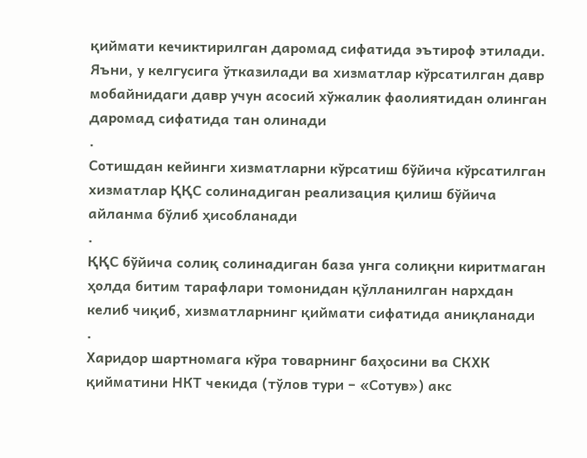қиймати кечиктирилган даромад сифатида эътироф этилади. Яъни, у келгусига ўтказилади ва хизматлар кўрсатилган давр мобайнидаги давр учун асосий хўжалик фаолиятидан олинган даромад сифатида тан олинади
.
Сотишдан кейинги хизматларни кўрсатиш бўйича кўрсатилган хизматлар ҚҚС солинадиган реализация қилиш бўйича айланма бўлиб ҳисобланади
.
ҚҚС бўйича солиқ солинадиган база унга солиқни киритмаган ҳолда битим тарафлари томонидан қўлланилган нархдан келиб чиқиб, хизматларнинг қиймати сифатида аниқланади
.
Харидор шартномага кўра товарнинг баҳосини ва СКХК қийматини НКТ чекида (тўлов тури – «Сотув») акс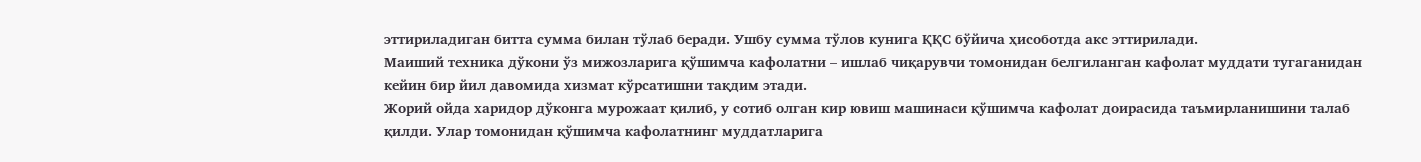эттириладиган битта сумма билан тўлаб беради. Ушбу сумма тўлов кунига ҚҚС бўйича ҳисоботда акс эттирилади.
Маиший техника дўкони ўз мижозларига қўшимча кафолатни – ишлаб чиқарувчи томонидан белгиланган кафолат муддати тугаганидан кейин бир йил давомида хизмат кўрсатишни тақдим этади.
Жорий ойда харидор дўконга мурожаат қилиб, у сотиб олган кир ювиш машинаси қўшимча кафолат доирасида таъмирланишини талаб қилди. Улар томонидан қўшимча кафолатнинг муддатларига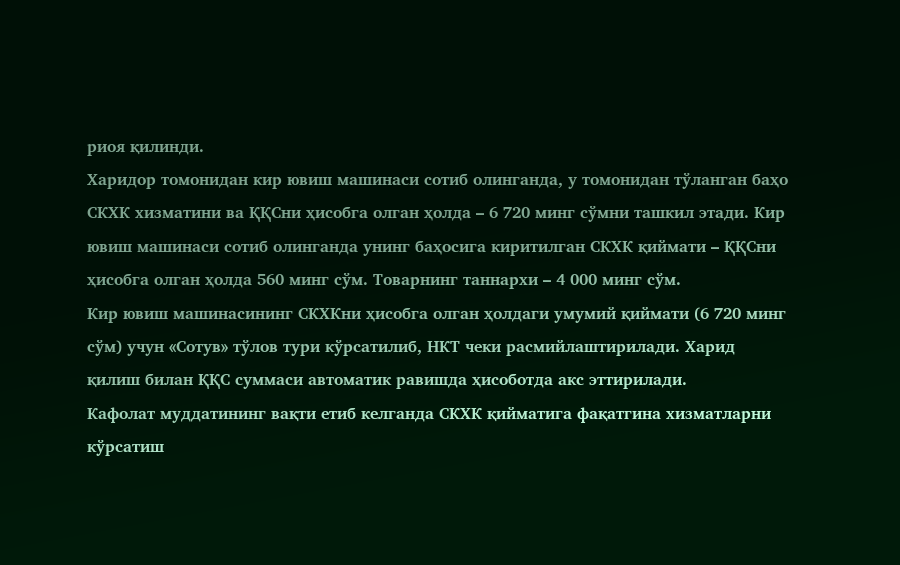риоя қилинди.
Харидор томонидан кир ювиш машинаси сотиб олинганда, у томонидан тўланган баҳо СКХК хизматини ва ҚҚСни ҳисобга олган ҳолда – 6 720 минг сўмни ташкил этади. Кир ювиш машинаси сотиб олинганда унинг баҳосига киритилган СКХК қиймати – ҚҚСни ҳисобга олган ҳолда 560 минг сўм. Товарнинг таннархи – 4 000 минг сўм.
Кир ювиш машинасининг СКХКни ҳисобга олган ҳолдаги умумий қиймати (6 720 минг сўм) учун «Сотув» тўлов тури кўрсатилиб, НКТ чеки расмийлаштирилади. Харид қилиш билан ҚҚС суммаси автоматик равишда ҳисоботда акс эттирилади.
Кафолат муддатининг вақти етиб келганда СКХК қийматига фақатгина хизматларни кўрсатиш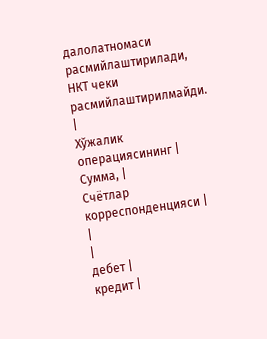далолатномаси расмийлаштирилади, НКТ чеки расмийлаштирилмайди.
|
Хўжалик операциясининг |
Сумма, |
Счётлар корреспонденцияси |
|
|
дебет |
кредит |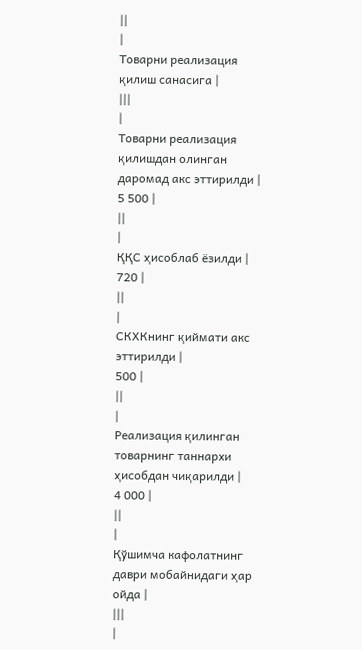||
|
Товарни реализация қилиш санасига |
|||
|
Товарни реализация қилишдан олинган даромад акс эттирилди |
5 500 |
||
|
ҚҚС ҳисоблаб ёзилди |
720 |
||
|
СКХКнинг қиймати акс эттирилди |
500 |
||
|
Реализация қилинган товарнинг таннархи ҳисобдан чиқарилди |
4 000 |
||
|
Қўшимча кафолатнинг даври мобайнидаги ҳар ойда |
|||
|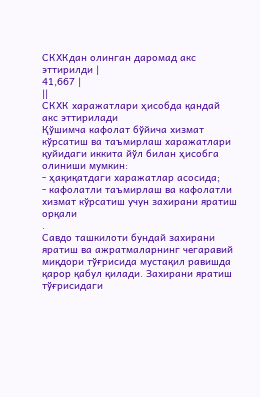СКХКдан олинган даромад акс эттирилди |
41,667 |
||
СКХК харажатлари ҳисобда қандай акс эттирилади
Қўшимча кафолат бўйича хизмат кўрсатиш ва таъмирлаш харажатлари қуйидаги иккита йўл билан ҳисобга олиниши мумкин:
- ҳақиқатдаги харажатлар асосида;
- кафолатли таъмирлаш ва кафолатли хизмат кўрсатиш учун захирани яратиш орқали
.
Савдо ташкилоти бундай захирани яратиш ва ажратмаларнинг чегаравий миқдори тўғрисида мустақил равишда қарор қабул қилади. Захирани яратиш тўғрисидаги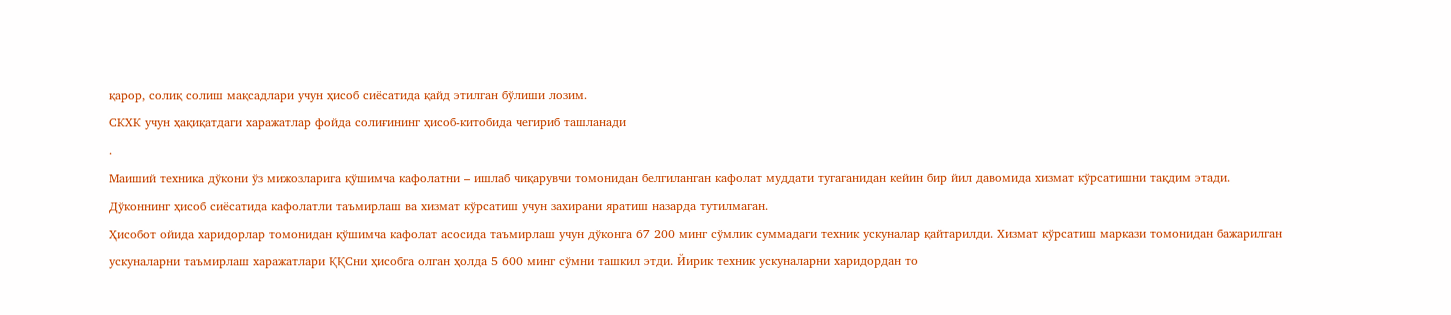қарор, солиқ солиш мақсадлари учун ҳисоб сиёсатида қайд этилган бўлиши лозим.
СКХК учун ҳақиқатдаги харажатлар фойда солиғининг ҳисоб-китобида чегириб ташланади
.
Маиший техника дўкони ўз мижозларига қўшимча кафолатни – ишлаб чиқарувчи томонидан белгиланган кафолат муддати тугаганидан кейин бир йил давомида хизмат кўрсатишни тақдим этади.
Дўконнинг ҳисоб сиёсатида кафолатли таъмирлаш ва хизмат кўрсатиш учун захирани яратиш назарда тутилмаган.
Ҳисобот ойида харидорлар томонидан қўшимча кафолат асосида таъмирлаш учун дўконга 67 200 минг сўмлик суммадаги техник ускуналар қайтарилди. Хизмат кўрсатиш маркази томонидан бажарилган ускуналарни таъмирлаш харажатлари ҚҚСни ҳисобга олган ҳолда 5 600 минг сўмни ташкил этди. Йирик техник ускуналарни харидордан то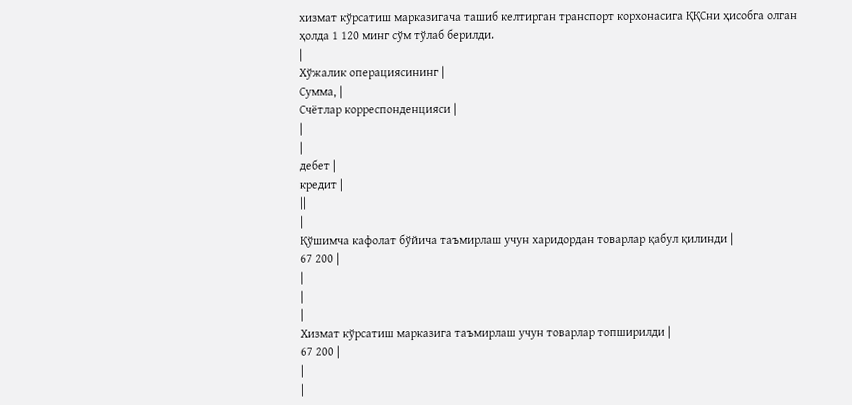хизмат кўрсатиш марказигача ташиб келтирган транспорт корхонасига ҚҚСни ҳисобга олган ҳолда 1 120 минг сўм тўлаб берилди.
|
Хўжалик операциясининг |
Сумма, |
Счётлар корреспонденцияси |
|
|
дебет |
кредит |
||
|
Қўшимча кафолат бўйича таъмирлаш учун харидордан товарлар қабул қилинди |
67 200 |
|
|
|
Хизмат кўрсатиш марказига таъмирлаш учун товарлар топширилди |
67 200 |
|
|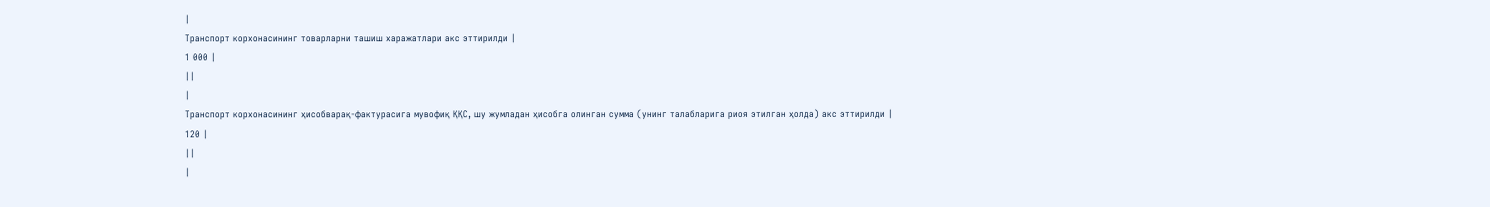|
Транспорт корхонасининг товарларни ташиш харажатлари акс эттирилди |
1 000 |
||
|
Транспорт корхонасининг ҳисобварақ-фактурасига мувофиқ ҚҚС, шу жумладан ҳисобга олинган сумма (унинг талабларига риоя этилган ҳолда) акс эттирилди |
120 |
||
|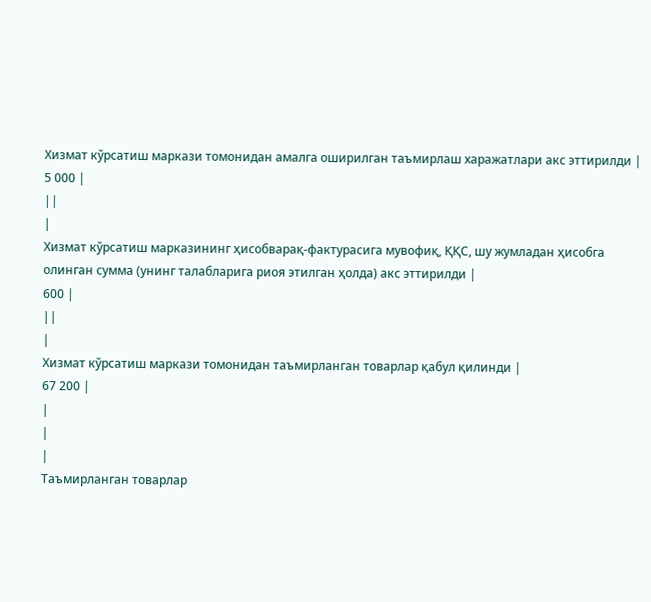Хизмат кўрсатиш маркази томонидан амалга оширилган таъмирлаш харажатлари акс эттирилди |
5 000 |
||
|
Хизмат кўрсатиш марказининг ҳисобварақ-фактурасига мувофиқ, ҚҚС, шу жумладан ҳисобга олинган сумма (унинг талабларига риоя этилган ҳолда) акс эттирилди |
600 |
||
|
Хизмат кўрсатиш маркази томонидан таъмирланган товарлар қабул қилинди |
67 200 |
|
|
|
Таъмирланган товарлар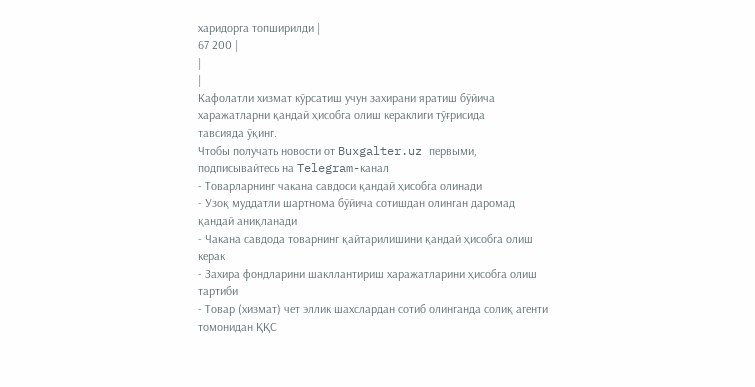харидорга топширилди |
67 200 |
|
|
Кафолатли хизмат кўрсатиш учун захирани яратиш бўйича харажатларни қандай ҳисобга олиш кераклиги тўғрисида
тавсияда ўқинг.
Чтобы получать новости от Buxgalter.uz первыми, подписывайтесь на Telegram-канал
- Товарларнинг чакана савдоси қандай ҳисобга олинади
- Узоқ муддатли шартнома бўйича сотишдан олинган даромад қандай аниқланади
- Чакана савдода товарнинг қайтарилишини қандай ҳисобга олиш керак
- Захира фондларини шакллантириш харажатларини ҳисобга олиш тартиби
- Товар (хизмат) чет эллик шахслардан сотиб олинганда солиқ агенти томонидан ҚҚС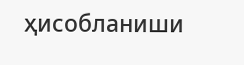ҳисобланиши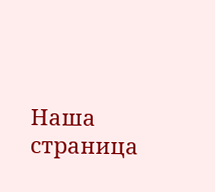Наша страница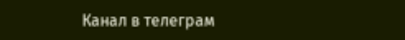Канал в телеграм